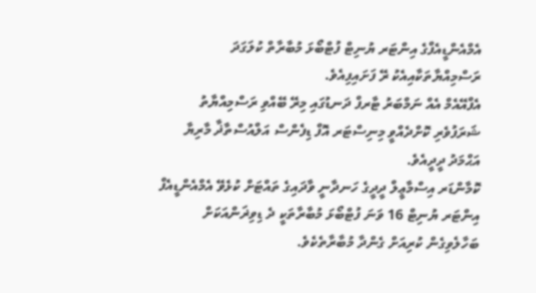އެމްއެންޑީއެފްގެ އިންޓަރ ޔުނިޓް ފުޓްބޯޅަ މުބާރާތް ކުލަގަދަ ރަސްމިއްޔާތަކާއިއެކު ރޭ ފަށައިފިއެވެ.
އެފްއޭއެމް އެއް ނަމްބަރު ޓާރފް ދަނޑުގައި މިރޭ ބޭއްވި ރަސްމިއްޔާތު ޝަރަފުވެރި ކޮށްދެއްވީ މިނިސްޓަރ އޮފް ޑިފެންސް އަލްއުސްތާޛާ މާރިޔާ އަޙްމަދު ދީދީއެވެ.
ކޮމާންޑަރ އިސްމާޢީލް ދީދީގެ ހަނދާނީ ވާދައިގެ ތައްޓަށް ކުޅެވޭ އެމްއެންޑީއެފް އިންޓަރ ޔުނިޓް 16 ވަނަ ފުޓްބޯޅަ މުބާރާތަކީ ދެ ޑިވިޜަންއަކަށް ބަހާލެވިގެން ކުރިއަށް ގެންދާ މުބާރާތެކެވެ.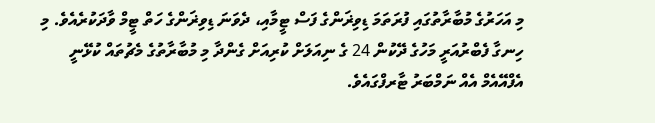މި އަހަރުގެ މުބާރާތުގައި ފުރަތަމަ ޑިވިޜަންގެ ފަސް ޓީމާއި، ދެވަނަ ޑިވިޜަންގެ ހަތް ޓީމް ވާދަކުރެއެވެ. މި ހިނގާ ފެބްރުއަރީ މަހުގެ ދޭކުން 24 ގެ ނިއަލަށް ކުރިއަށް ގެންދާ މި މުބާރާތުގެ މެޗުތައް ކުޅޭނީ އެފްއޭއެމް އެއް ނަމްބަރު ޓާރފްގައެވެ.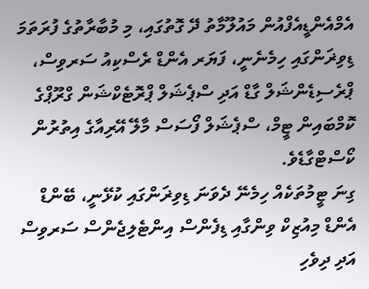އެމްއެންޑީއެފްއުން މައުލޫމާތު ދޭ ގޮތުގައި، މި މުބާރާތުގެ ފުރަތަމަ ޑިވިޜަންގައި ހިމެނެނީ، ފަޔަރ އެންޑް ރެސްކިއު ސަރވިސް، ޕްރެސިޑެންޝަލް ގާޑް އަދި ސްޕެޝަލް ޕްރޮޓެކްޝަން ގްރޫޕްގެ ކޮމްބައިން ޓީމް، ސްޕެޝަލް ފޯސަސް މާލޭ އޭރިއާގެ އިތުރުން ކޯސްޓްގާޑެވެ.
ގިނަ ޓީމުތަކެއް ހިމެނޭ ދެވަނަ ޑިވިޜަންގައި ކުޅޭނީ، ބޭންޑް އެންޑް މިއުޒިކް ވިންގާއި ޑިފެންސް އިންޓެލިޖެންސް ސަރވިސް އަދި ދިވެހި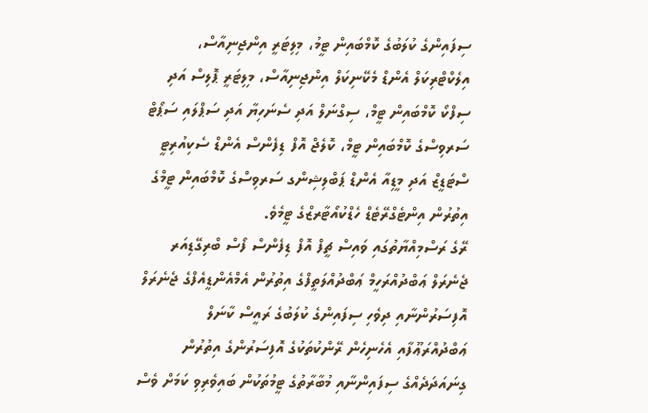ސިފައިންގެ ކުލަބުގެ ކޮމްބައިން ޓީމު، މިލިޓަރީ އިންޖިނިއާސް، އިލެކްޓްރިކަލް އެންޑް މެކޭނިކަލް އިންޖިނިއާސް، މިލިޓަރީ ޕޮލިސް އަދި ސިފްކޯ ކޮމްބައިން ޓީމް، ސިގްނަލް އަދި ސެނަހިޔާ އަދި ސަޕްލައި ސަޕޯޓް ސަރވިސްގެ ކޮމްބައިން ޓީމް، ކޮލެޖް އޮފް ޑިފެންސް އެންޑް ސެކިއުރިޓީ ސްޓަޑީޒް އަދި މީޑިއާ އެންޑް ޕަބްލިޝިންގ ސަރވިސްގެ ކޮމްބައިން ޓީމްގެ އިތުރުން އިންޓެގްރޭޓެޑް ހެޑްކުއޯޓާރޒްގެ ޓީމެވެ.
ރޭގެ ރަސްމިއްޔާތުގައި ވައިސް ޗީފް އޮފް ޑިފެންސް ފޯސް ބްރިގޭޑިއަރ ޖެނެރަލް ޢަބްދުއްރަހީމް ޢަބްދުއްލަތީފްގެ އިތުރުން އެމްއެންޑީއެފްގެ ޖެނެރަލް އޮފިސަރުންނާއި ދިވެހި ސިފައިންގެ ކުލަބުގެ ރައީސް ކާނަލް ޢަބްދުއްރަޢޫފާއި އެހެނިހެން ރޭންކުތަކުގެ އޮފިސަރުންގެ އިތުރުން ގިނައަދަދެއްގެ ސިފައިންނާއި މުބާރާތުގެ ޓީމުތަކުން ބައިވެރިވި ކަމަށް ވެސް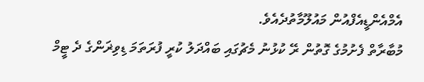އެމްއެންޑީއެފްއުން މައުލޫމާތުދެއެވެ.
މުބާރާތް ފެށުމުގެ ގޮތުން ރޭ ކުޅުނު މެޗުގައި ބައްދަލު ކުރީ ފުރަތަމަ ޑިވިޜަންގެ ދެ ޓީމް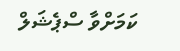ކަމަށްވާ ސްޕެޝަލް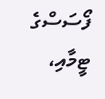ފޯސަސްގެ ޓީމާއި،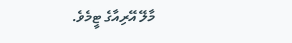މާލޭ އޭރިއާގެ ޓީމެވެ.